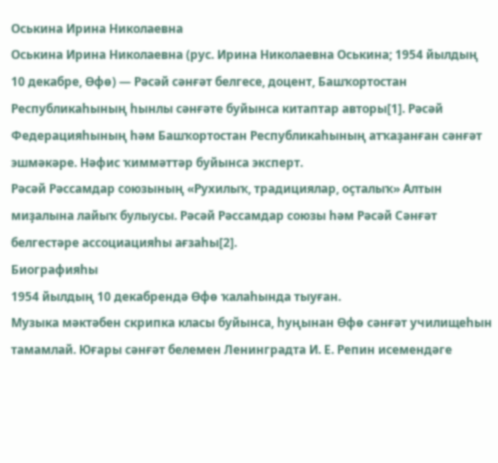Оськина Ирина Николаевна
Оськина Ирина Николаевна (рус. Ирина Николаевна Оськина; 1954 йылдың 10 декабре, Өфө) — Рәсәй сәнғәт белгесе, доцент, Башҡортостан Республикаһының һынлы сәнғәте буйынса китаптар авторы[1]. Рәсәй Федерацияһының һәм Башҡортостан Республикаһының атҡаҙанған сәнғәт эшмәкәре. Нәфис ҡиммәттәр буйынса эксперт.
Рәсәй Рәссамдар союзының «Рухилыҡ, традициялар, оҫталыҡ» Алтын миҙалына лайыҡ булыусы. Рәсәй Рәссамдар союзы һәм Рәсәй Сәнғәт белгестәре ассоциацияһы ағзаһы[2].
Биографияһы
1954 йылдың 10 декабрендә Өфө ҡалаһында тыуған.
Музыка мәктәбен скрипка класы буйынса, һуңынан Өфө сәнғәт училищеһын тамамлай. Юғары сәнғәт белемен Ленинградта И. Е. Репин исемендәге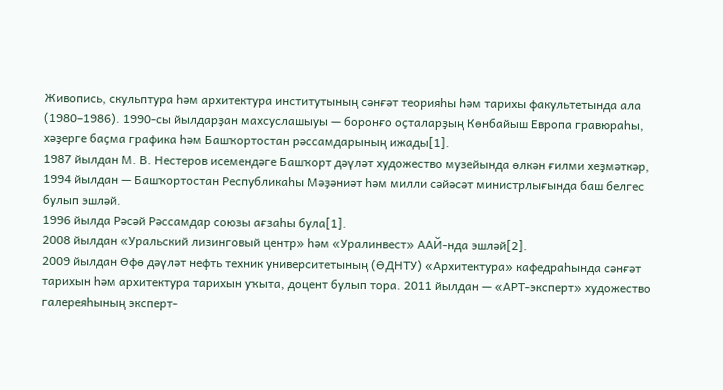Живопись, скульптура һәм архитектура институтының сәнғәт теорияһы һәм тарихы факультетында ала (1980–1986). 1990-сы йылдарҙан махсуслашыуы — боронғо оҫталарҙың Көнбайыш Европа гравюраһы, хәҙерге баҫма графика һәм Башҡортостан рәссамдарының ижады[1].
1987 йылдан М. В. Нестеров исемендәге Башҡорт дәүләт художество музейында өлкән ғилми хеҙмәткәр, 1994 йылдан — Башҡортостан Республикаһы Мәҙәниәт һәм милли сәйәсәт министрлығында баш белгес булып эшләй.
1996 йылда Рәсәй Рәссамдар союзы ағзаһы була[1].
2008 йылдан «Уральский лизинговый центр» һәм «Уралинвест» ААЙ-нда эшләй[2].
2009 йылдан Өфө дәүләт нефть техник университетының (ӨДНТУ) «Архитектура» кафедраһында сәнғәт тарихын һәм архитектура тарихын уҡыта, доцент булып тора. 2011 йылдан — «АРТ-эксперт» художество галереяһының эксперт-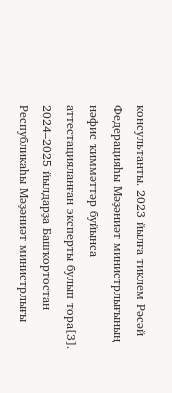консультанты. 2023 йылға тиклем Рәсәй Федерацияһы Мәҙәниәт министрлығының нәфис ҡиммәттәр буйынса аттестацияланған эксперты булып тора[3].
2024–2025 йылдарҙа Башҡортостан Республикаһы Мәҙәниәт министрлығы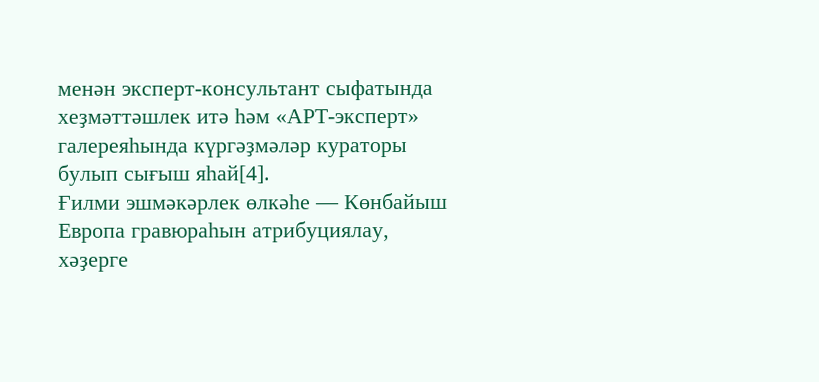менән эксперт-консультант сыфатында хеҙмәттәшлек итә һәм «АРТ-эксперт» галереяһында күргәҙмәләр кураторы булып сығыш яһай[4].
Ғилми эшмәкәрлек өлкәһе — Көнбайыш Европа гравюраһын атрибуциялау, хәҙерге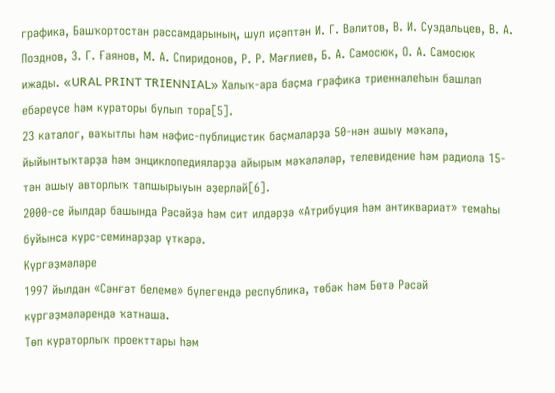графика, Башҡортостан рәссамдарының, шул иҫәптән И. Г. Вәлитов, В. И. Суздальцев, В. А. Позднов, З. Г. Ғаянов, М. А. Спиридонов, Р. Р. Мәғлиев, Б. А. Самосюк, О. А. Самосюк ижады. «URAL PRINT TRIENNIAL» Халыҡ-ара баҫма графика триенналеһын башлап ебәреүсе һәм кураторы булып тора[5].
23 каталог, ваҡытлы һәм нәфис-публицистик баҫмаларҙа 50-нән ашыу мәҡәлә, йыйынтыҡтарҙа һәм энциклопедияларҙа айырым мәҡәләләр, телевидение һәм радиола 15-тән ашыу авторлыҡ тапшырыуын әҙерләй[6].
2000-се йылдар башында Рәсәйҙә һәм сит илдәрҙә «Атрибуция һәм антиквариат» темаһы буйынса курс-семинарҙар үткәрә.
Күргәҙмәләре
1997 йылдан «Сәнғәт белеме» бүлегендә республика, төбәк һәм Бөтә Рәсәй күргәҙмәләрендә ҡатнаша.
Төп кураторлыҡ проекттары һәм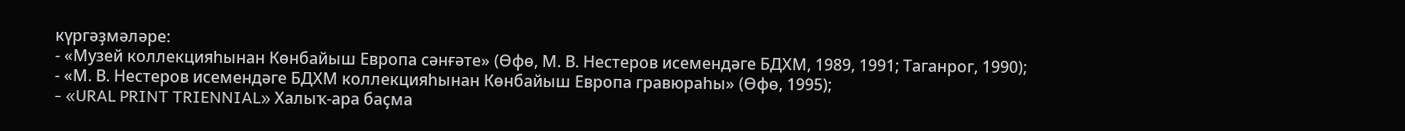күргәҙмәләре:
- «Музей коллекцияһынан Көнбайыш Европа сәнғәте» (Өфө, М. В. Нестеров исемендәге БДХМ, 1989, 1991; Таганрог, 1990);
- «М. В. Нестеров исемендәге БДХМ коллекцияһынан Көнбайыш Европа гравюраһы» (Өфө, 1995);
- «URAL PRINT TRIENNIAL» Халыҡ-ара баҫма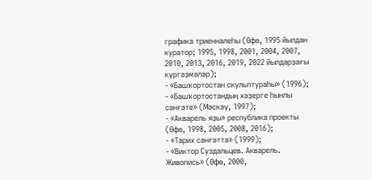графика триенналеһы (Өфө, 1995 йылдан куратор; 1995, 1998, 2001, 2004, 2007, 2010, 2013, 2016, 2019, 2022 йылдарҙағы күргәҙмәләр);
- «Башҡортостан скульптураһы» (1996);
- «Башҡортостандың хәҙерге һынлы сәнғәте» (Мәскәү, 1997);
- «Акварель яҙы» республика проекты (Өфө, 1998, 2005, 2008, 2016);
- «Тарих сәнғәттә» (1999);
- «Виктор Суздальцев. Акварель. Живопись» (Өфө, 2000,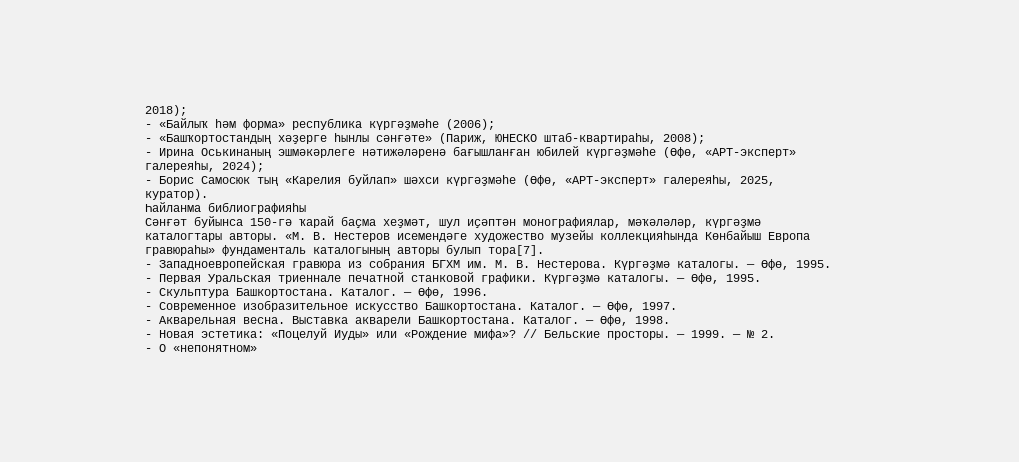2018);
- «Байлыҡ һәм форма» республика күргәҙмәһе (2006);
- «Башҡортостандың хәҙерге һынлы сәнғәте» (Париж, ЮНЕСКО штаб-квартираһы, 2008);
- Ирина Оськинаның эшмәкәрлеге нәтижәләренә бағышланған юбилей күргәҙмәһе (Өфө, «АРТ-эксперт» галереяһы, 2024);
- Борис Самосюк тың «Карелия буйлап» шәхси күргәҙмәһе (Өфө, «АРТ-эксперт» галереяһы, 2025, куратор).
Һайланма библиографияһы
Сәнғәт буйынса 150-гә ҡарай баҫма хеҙмәт, шул иҫәптән монографиялар, мәҡәләләр, күргәҙмә каталогтары авторы. «М. В. Нестеров исемендәге художество музейы коллекцияһында Көнбайыш Европа гравюраһы» фундаменталь каталогының авторы булып тора[7].
- Западноевропейская гравюра из собрания БГХМ им. М. В. Нестерова. Күргәҙмә каталогы. — Өфө, 1995.
- Первая Уральская триеннале печатной станковой графики. Күргәҙмә каталогы. — Өфө, 1995.
- Скульптура Башкортостана. Каталог. — Өфө, 1996.
- Современное изобразительное искусство Башкортостана. Каталог. — Өфө, 1997.
- Акварельная весна. Выставка акварели Башкортостана. Каталог. — Өфө, 1998.
- Новая эстетика: «Поцелуй Иуды» или «Рождение мифа»? // Бельские просторы. — 1999. — № 2.
- О «непонятном»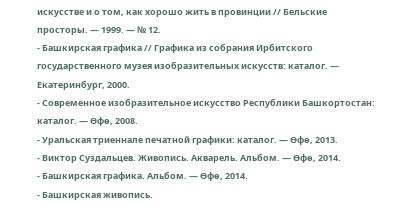искусстве и о том, как хорошо жить в провинции // Бельские просторы. — 1999. — № 12.
- Башкирская графика // Графика из собрания Ирбитского государственного музея изобразительных искусств: каталог. — Екатеринбург, 2000.
- Современное изобразительное искусство Республики Башкортостан: каталог. — Өфө, 2008.
- Уральская триеннале печатной графики: каталог. — Өфө, 2013.
- Виктор Суздальцев. Живопись. Акварель. Альбом. — Өфө, 2014.
- Башкирская графика. Альбом. — Өфө, 2014.
- Башкирская живопись.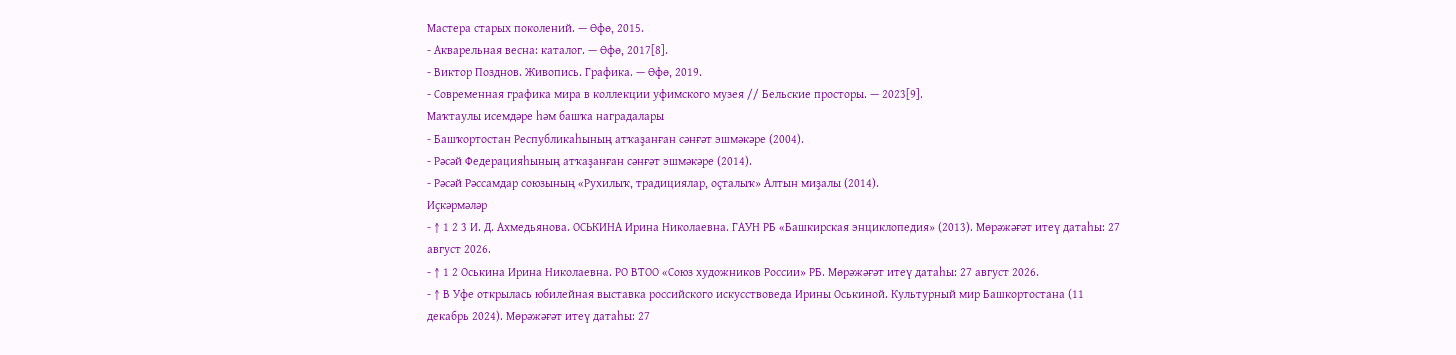Мастера старых поколений. — Өфө, 2015.
- Акварельная весна: каталог. — Өфө, 2017[8].
- Виктор Позднов. Живопись. Графика. — Өфө, 2019.
- Современная графика мира в коллекции уфимского музея // Бельские просторы. — 2023[9].
Маҡтаулы исемдәре һәм башҡа наградалары
- Башҡортостан Республикаһының атҡаҙанған сәнғәт эшмәкәре (2004).
- Рәсәй Федерацияһының атҡаҙанған сәнғәт эшмәкәре (2014).
- Рәсәй Рәссамдар союзының «Рухилыҡ, традициялар, оҫталыҡ» Алтын миҙалы (2014).
Иҫкәрмәләр
- ↑ 1 2 3 И. Д. Ахмедьянова. ОСЬКИНА Ирина Николаевна. ГАУН РБ «Башкирская энциклопедия» (2013). Мөрәжәғәт итеү датаһы: 27 август 2026.
- ↑ 1 2 Оськина Ирина Николаевна. РО ВТОО «Союз художников России» РБ. Мөрәжәғәт итеү датаһы: 27 август 2026.
- ↑ В Уфе открылась юбилейная выставка российского искусствоведа Ирины Оськиной. Культурный мир Башкортостана (11 декабрь 2024). Мөрәжәғәт итеү датаһы: 27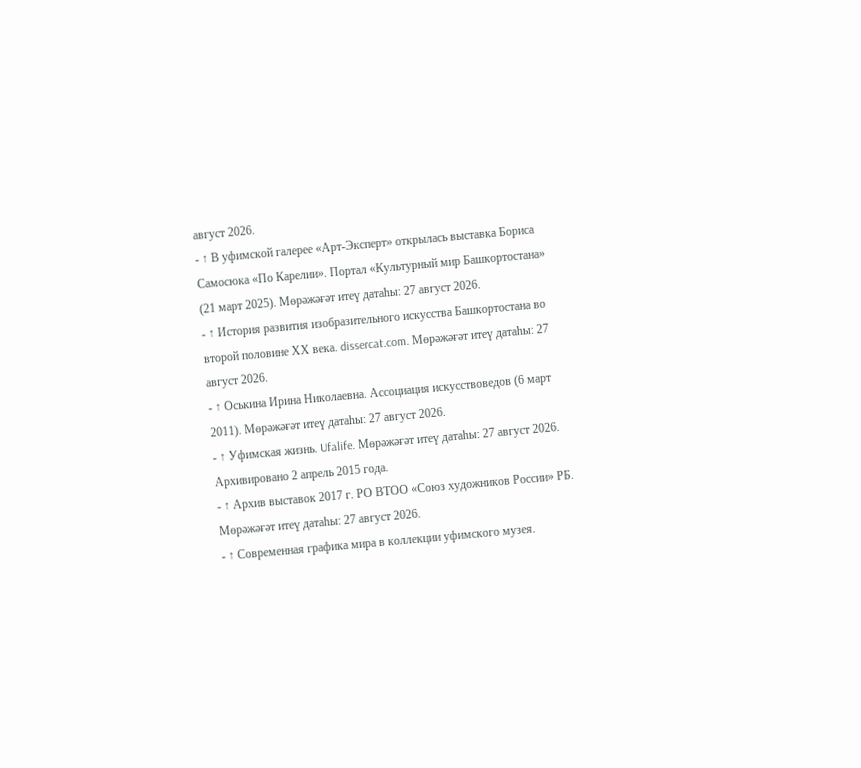август 2026.
- ↑ В уфимской галерее «Арт-Эксперт» открылась выставка Бориса Самосюка «По Карелии». Портал «Культурный мир Башкортостана» (21 март 2025). Мөрәжәғәт итеү датаһы: 27 август 2026.
- ↑ История развития изобразительного искусства Башкортостана во второй половине ХХ века. dissercat.com. Мөрәжәғәт итеү датаһы: 27 август 2026.
- ↑ Оськина Ирина Николаевна. Ассоциация искусствоведов (6 март 2011). Мөрәжәғәт итеү датаһы: 27 август 2026.
- ↑ Уфимская жизнь. Ufalife. Мөрәжәғәт итеү датаһы: 27 август 2026. Архивировано 2 апрель 2015 года.
- ↑ Архив выставок 2017 г. РО ВТОО «Союз художников России» РБ. Мөрәжәғәт итеү датаһы: 27 август 2026.
- ↑ Современная графика мира в коллекции уфимского музея.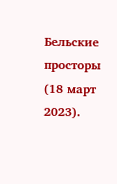Бельские просторы (18 март 2023).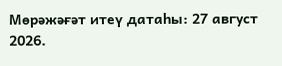Мөрәжәғәт итеү датаһы: 27 август 2026.